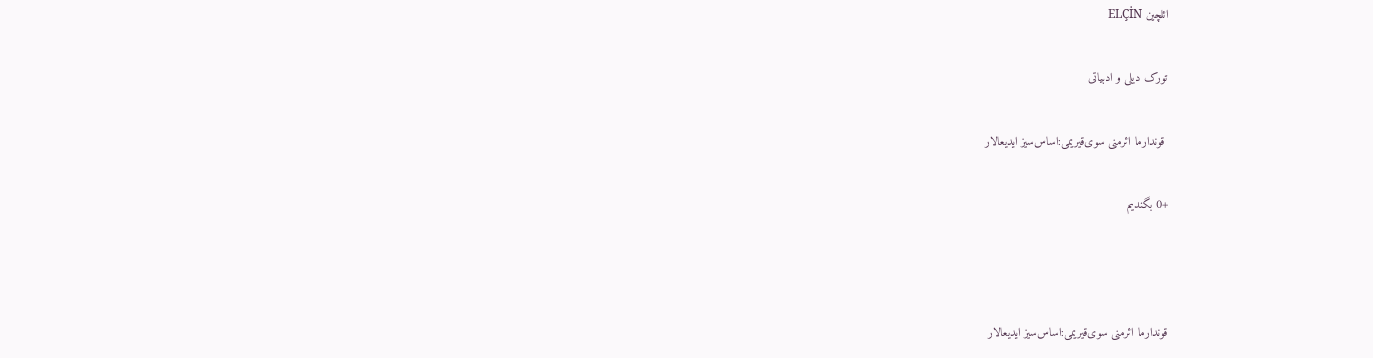ائلچین ELÇİN

تورک دیلی و ادبیاتی

 قوندارما ائرمنی‌‌ سوی‌قیریمی:اساس‌سیز ایدیعالار

+0 بگندیم



قوندارما ائرمنی‌‌ سوی‌قیریمی:اساس‌سیز ایدیعالار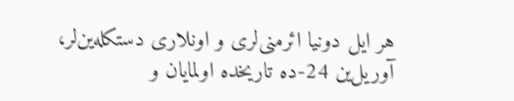هر ایل دونیا ائرمنی‌‌‌لری و اونلاری دستکله‌ین‌لر، آوریل‌ین 24-ده تاریخده اولمایان و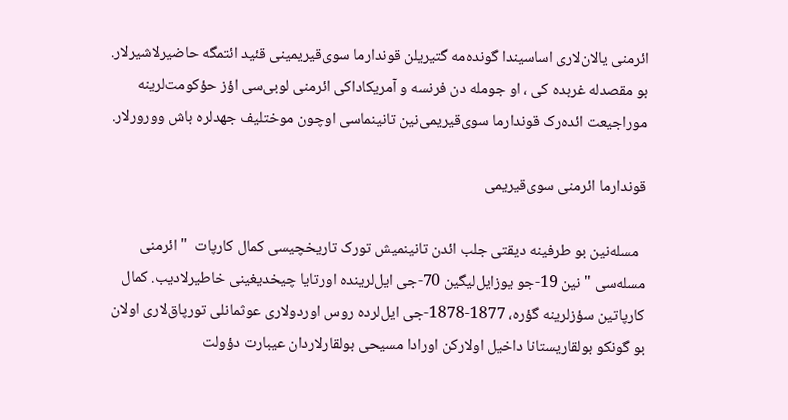ائرمنی‌‌ یالان‌لاری اساسیندا گونده‌مه گتیریلن قوندارما سوی‌قیریمینی قئید ائتمگه حاضیرلاشیرلار. بو مقصدله غربده کی ، او جومله دن فرنسه و آمریکاداکی ائرمنی‌‌ لوبی‌سی اؤز حؤکومت‌لرینه موراجیعت ائده‌رک قوندارما سوی‌قیریمی‌نین تانینماسی اوچون موختلیف جهدلره باش وورورلار.

قوندارما ائرمنی‌‌ سوی‌قیریمی

  مسله‌نین بو طرفینه دیقتی جلب ائدن تانینمیش تورک تاریخچیسی کمال کارپات  " ائرمنی‌‌ مسله‌سی " نین 19-جو یوزایل‌لیگین 70-جی ایل‌لرینده اورتایا چیخدیغینی خاطیرلادیب. کمال کارپاتین سؤزلرینه گؤره، 1877-1878-جی ایل‌لرده روس اوردولاری عوثمانلی تورپاق‌لاری اولان بو گونکو بولقاریستانا داخیل اولارکن اورادا مسیحی بولقارلاردان عیبارت دؤولت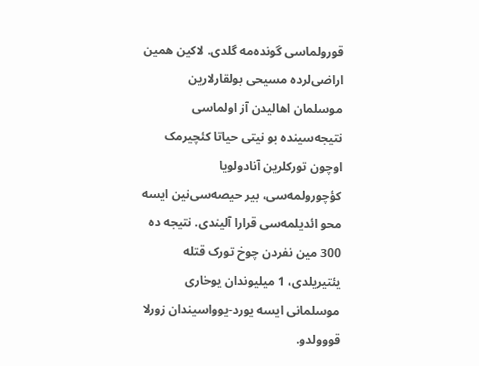قورولماسی گونده‌مه گلدی. لاکین همین اراضی‌‌لرده مسیحی بولقارلارین موسلمان اهالیدن آز اولماسی نتیجه‌سینده بو نیتی حیاتا کئچیرمک اوچون تورکلرین آنادولویا کؤچورولمه‌سی، بیر حیصه‌سی‌نین ایسه محو ائدیلمه‌سی قرارا آلیندی. نتیجه ده 300 مین نفردن چوخ تورک قتله یئتیریلدی، 1 میلیوندان یوخاری موسلمانی ایسه یورد-یوواسیندان زورلا قووولدو.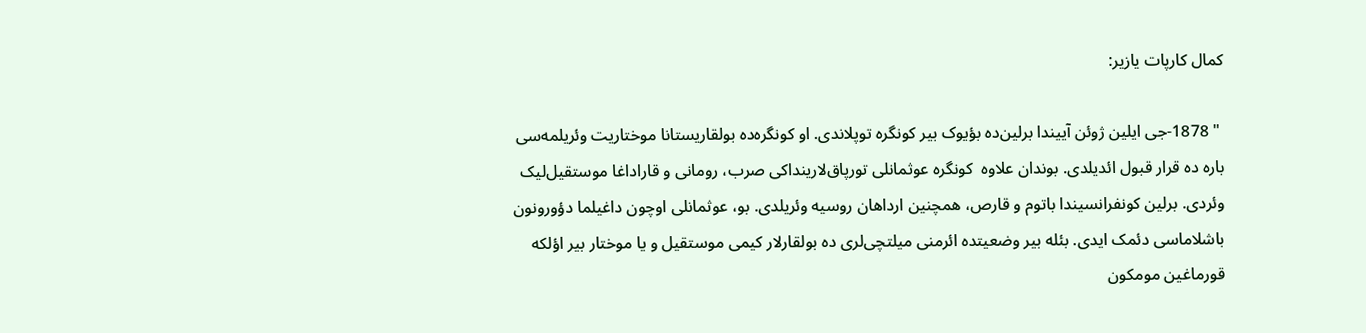کمال کارپات یازیر:

 " 1878-جی ایلین ژوئن آییندا برلین‌ده بؤیوک بیر کونگره توپلاندی. او کونگره‌ده بولقاریستانا موختاریت وئریلمه‌سی باره ده قرار قبول ائدیلدی. بوندان علاوه  کونگره عوثمانلی تورپاق‌لارینداکی صرب، رومانی و قاراداغا موستقیل‌لیک وئردی. برلین کونفرانسیندا باتوم و قارص، همچنین ارداهان روسیه وئریلدی. بو، عوثمانلی اوچون داغیلما دؤورونون باشلاماسی دئمک ایدی. بئله بیر وضعیتده ائرمنی‌‌ میلتچی‌لری ده بولقارلار کیمی موستقیل و یا موختار بیر اؤلکه قورماغین مومکون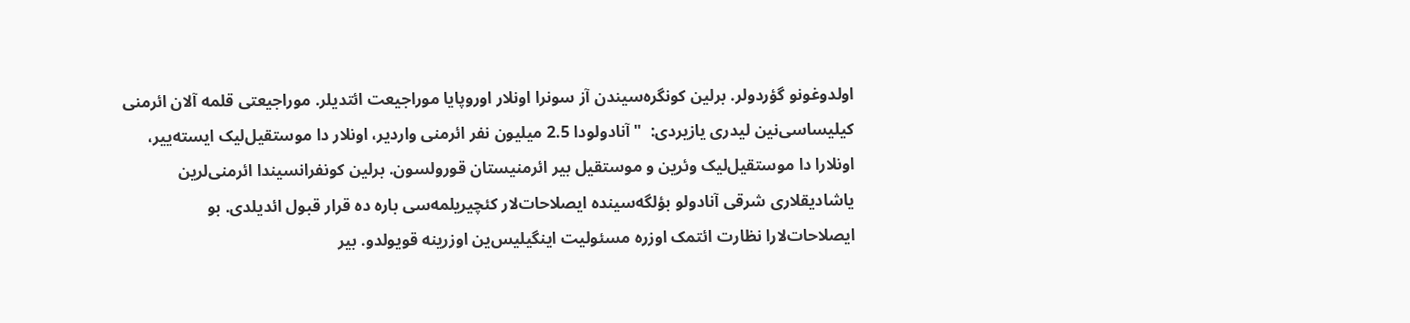اولدوغونو گؤردولر. برلین کونگره‌سیندن آز سونرا اونلار اوروپایا موراجیعت ائتدیلر. موراجیعتی قلمه آلان ائرمنی‌‌ کیلیساسی‌نین لیدری یازیردی:  "آنادولودا 2.5 میلیون نفر ائرمنی‌‌ واردیر، اونلار دا موستقیل‌لیک ایسته‌ییر، اونلارا دا موستقیل‌لیک وئرین و موستقیل بیر ائرمنیستان قورولسون. برلین کونفرانسیندا ائرمنی‌‌‌لرین یاشادیقلاری شرقی آنادولو بؤلگه‌سینده ایصلاحات‌لار کئچیریلمه‌سی باره ده قرار قبول ائدیلدی. بو ایصلاحات‌لارا نظارت ائتمک اوزره مسئولیت اینگیلیس‌ین اوزرینه قویولدو. بیر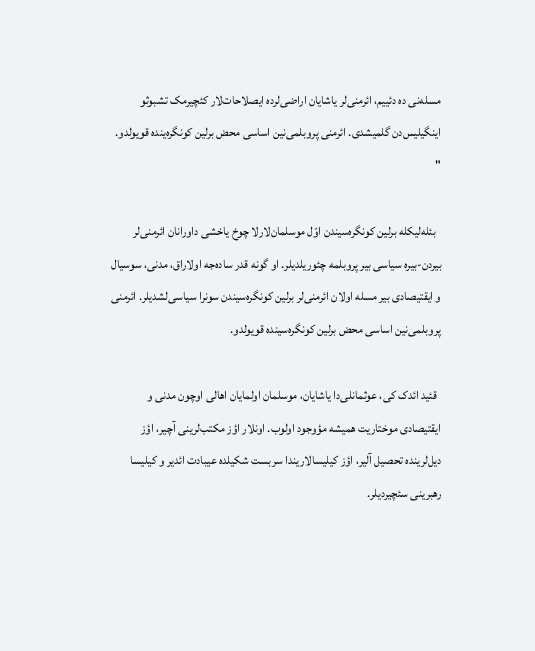مسله‌نی ده دئییم، ائرمنی‌‌‌لر یاشایان اراضی‌لرده ایصلاحات‌لار کئچیرمک تشبوثو اینگیلیس‌دن گلمیشدی. ائرمنی‌‌ پروبلمی‌نین اساسی محض برلین کونگره‌ینده قویولدو. "

  بئله‌لیکله برلین کونگره‌سیندن اوّل موسلمان‌لارلا چوخ یاخشی داورانان ائرمنی‌‌‌لر بیردن-بیره سیاسی بیر پروبلمه چئوریلدیلر. او گونه قدر ساده‌جه اولاراق، مدنی، سوسیال و ایقتیصادی بیر مسله اولان ائرمنی‌‌‌لر برلین کونگره‌سیندن سونرا سیاسی‌لشدیلر. ائرمنی‌‌ پروبلمی‌نین اساسی محض برلین کونگره‌سینده قویولدو.

  قئید ائدک کی، عوثمانلی‌دا یاشایان، موسلمان اولمایان اهالی اوچون مدنی و ایقتیصادی موختاریت همیشه مؤوجود اولوب. اونلار اؤز مکتب‌لرینی آچیر، اؤز دیل‌لرینده تحصیل آلیر، اؤز کیلیسا‌لاریندا سربست شکیلده عیبادت ائدیر و کیلیسا رهبرینی سئچیردیلر.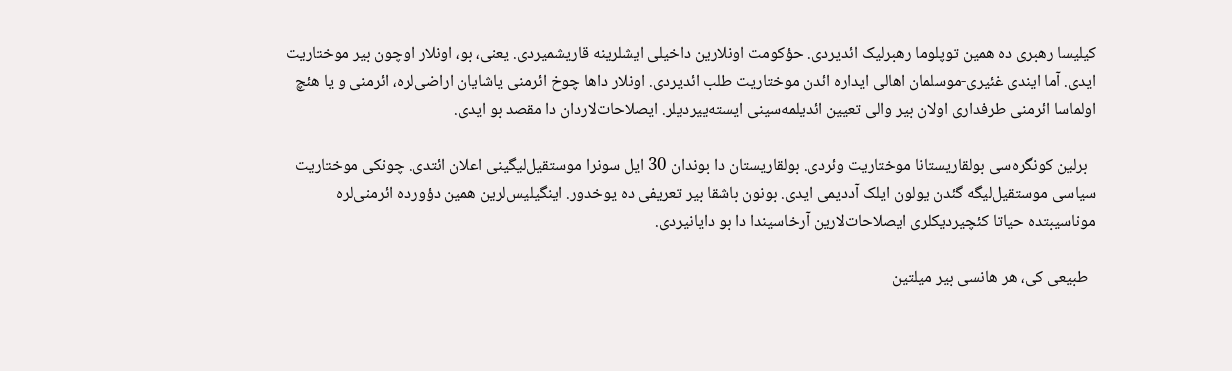کیلیسا رهبری ده همین توپلوما رهبرلیک ائدیردی. حؤکومت اونلارین داخیلی ایشلرینه قاریشمیردی. یعنی، بو، اونلار اوچون بیر موختاریت ایدی. آما ایندی غئیری-موسلمان اهالی ایداره ائدن موختاریت طلب ائدیردی. اونلار داها چوخ ائرمنی‌‌ یاشایان اراضی‌لره، ائرمنی‌‌ و یا هئچ اولماسا ائرمنی‌‌ طرفداری اولان بیر والی تعیین ائدیلمه‌سینی ایسته‌ییردیلر. ایصلاحات‌لاردان دا مقصد بو ایدی.

  برلین کونگره‌سی بولقاریستانا موختاریت وئردی. بولقاریستان دا بوندان 30 ایل سونرا موستقیل‌لیگینی اعلان ائتدی. چونکی موختاریت سیاسی موستقیل‌لیگه گئدن یولون ایلک آددیمی ایدی. بونون باشقا بیر تعریفی ده یوخدور. اینگیلیس‌لرین همین دؤورده ائرمنی‌‌‌لره موناسیبتده حیاتا کئچیردیکلری ایصلاحات‌لارین آرخاسیندا دا بو دایانیردی.

  طبیعی کی، هر هانسی بیر میلتین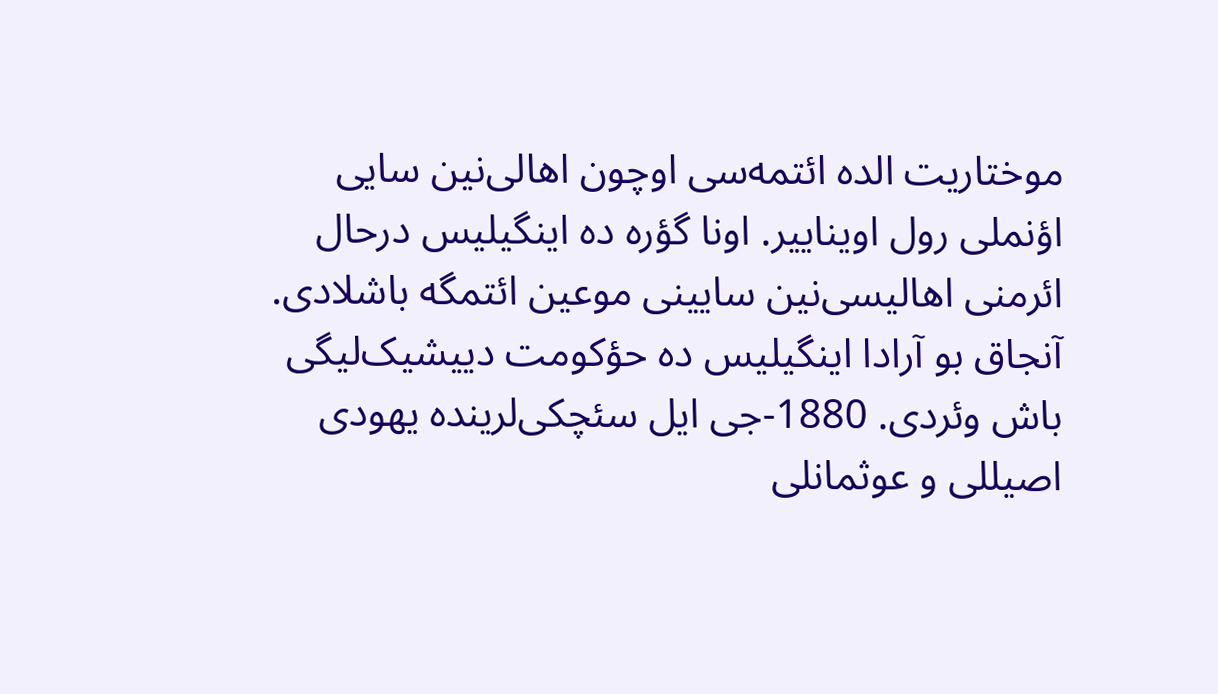موختاریت الده ائتمه‌سی اوچون اهالی‌نین سایی اؤنملی رول اویناییر. اونا گؤره ده اینگیلیس درحال ائرمنی‌‌ اهالیسی‌نین سایینی موعین ائتمگه باشلادی. آنجاق بو آرادا اینگیلیس ده حؤکومت دییشیک‌لیگی باش وئردی. 1880-جی ایل سئچکی‌لرینده یهودی اصیللی و عوثمانلی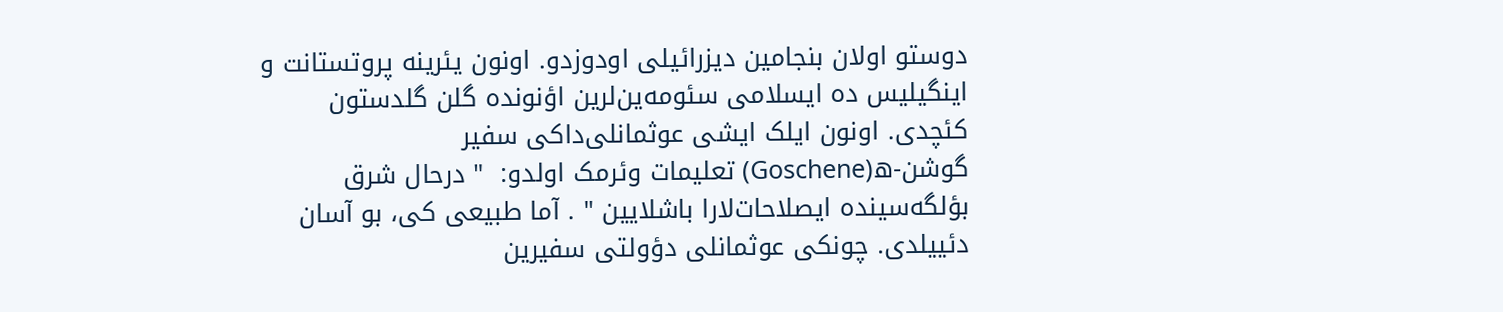دوستو اولان بنجامین دیزرائیلی اودوزدو. اونون یئرینه پروتستانت و اینگیلیس ده ایسلامی سئومه‌ین‌لرین اؤنونده گلن گلدستون کئچدی. اونون ایلک ایشی عوثمانلی‌داکی سفیر گوشن‌‌‌-ه(Goschene) تعلیمات وئرمک اولدو:  " درحال شرق بؤلگه‌سینده ایصلاحات‌لارا باشلایین " . آما طبیعی کی، بو آسان دئییلدی. چونکی عوثمانلی دؤولتی سفیرین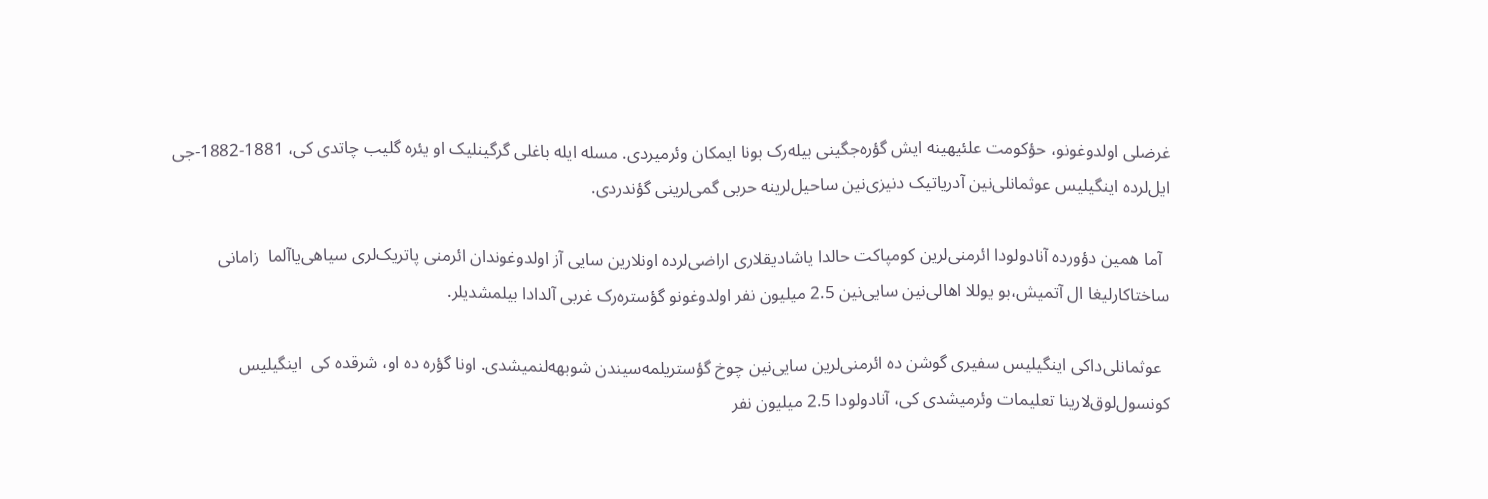غرضلی اولدوغونو، حؤکومت علئیهینه ایش گؤره‌جگینی بیله‌رک بونا ایمکان وئرمیردی. مسله ایله باغلی گرگینلیک او یئره گلیب چاتدی کی، 1881-1882-جی ایل‌لرده اینگیلیس عوثمانلی‌نین آدریاتیک دنیزی‌نین ساحیل‌لرینه حربی گمی‌لرینی گؤندردی.

  آما همین دؤورده آنادولودا ائرمنی‌‌لرین کومپاکت حالدا یاشادیقلاری اراضی‌لرده اونلارین سایی آز اولدوغوندان ائرمنی‌‌ پاتریک‌لری سیاهی‌یا‌آلما  زامانی ساختاکارلیغا ال آتمیش،بو یوللا اهالی‌نین سایی‌نین 2.5 میلیون نفر اولدوغونو گؤستره‌رک غربی آلدادا بیلمشدیلر.

  عوثمانلی‌داکی اینگیلیس سفیری گوشن ده ائرمنی‌‌‌لرین سایی‌نین چوخ گؤستریلمه‌سیندن شوبهه‌لنمیشدی. اونا گؤره ده او، شرقده کی  اینگیلیس کونسول‌لوق‌لارینا تعلیمات وئرمیشدی کی، آنادولودا 2.5 میلیون نفر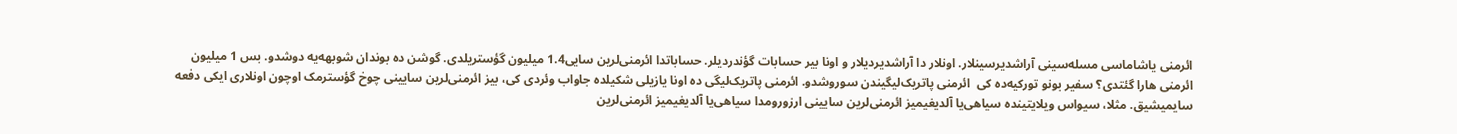ائرمنی‌‌ یاشاماسی مسله‌سینی آراشدیرسینلار. اونلار دا آراشدیردیلار و اونا بیر حسابات گؤندردیلر. حساباتدا ائرمنی‌‌‌لرین سایی1.4 میلیون گؤستریلدی. گوشن ده بوندان شوبهه‌یه دوشدو. بس 1 میلیون ائرمنی‌‌ هارا گئتدی؟ سفیر بونو تورکیه‌ده کی  ائرمنی‌‌ پاتریک‌لیگیندن سوروشدو. ائرمنی‌‌ پاتریک‌لیگی ده اونا یازیلی شکیلده جاواب وئردی کی، بیز ائرمنی‌‌‌لرین سایینی چوخ گؤسترمک اوچون اونلاری ایکی دفعه  سایمیشیق. مثلا، سیواس ویلایتینده سیاهی‌یا آلدیغیمیز ائرمنی‌‌‌لرین سایینی ارزورومدا سیاهی‌یا آلدیغیمیز ائرمنی‌‌‌لرین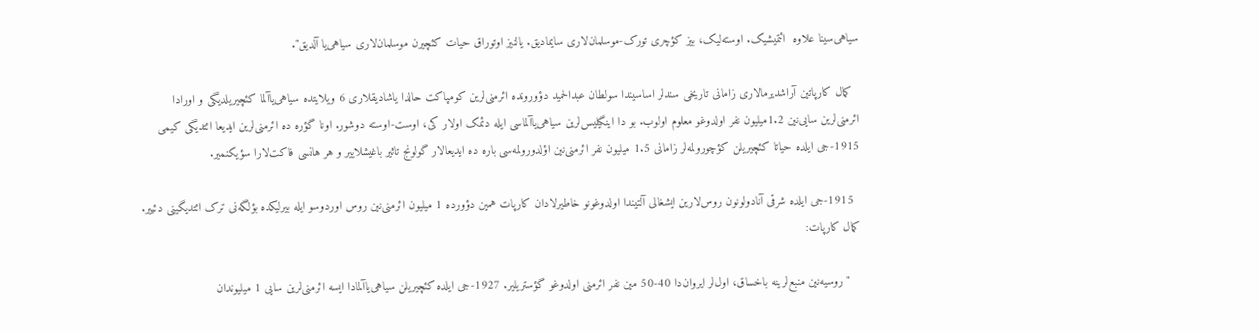سیاهی‌سینا علاوه  ائتمیشیک. اوسته‌لیک، بیز کؤچری تورک-موسلمان‌لاری سایمادیق. یالنیز اوتوراق حیات کئچیرن موسلمان‌لاری سیاهی‌یا آلدیق".

  کمال کارپاتین آراشدیرمالاری زامانی تاریخی سندلر اساسیندا سولطان عبدالحمید دؤورونده ائرمنی‌‌‌لرین کومپاکت حالدا یاشادیقلاری 6 ویلایتده سیاهی‌یاآلما کئچیریلدیگی و اورادا ائرمنی‌‌‌لرین سایی‌نین 1.2میلیون نفر اولدوغو معلوم اولوب. بو دا اینگیلیس‌لرین سیاهی‌یاآلماسی ایله دئمک اولار کی، اوست-اوسته دوشور. اونا گؤره ده ائرمنی‌‌‌لرین ایدیعا ائتدیگی کیمی 1915-جی ایلده حیاتا کئچیریلن کؤچورولمه‌لر زامانی 1.5 میلیون نفر ائرمنی‌نین‌‌ اؤلدورولمه‌سی باره ده ایدیعالار گولونج تاثیر باغیشلاییر و هر هانسی فاکت‌لارا سؤیکنمیر.

  1915-جی ایلده شرقی آنادولونون روس‌لارین ایشغالی آلتیندا اولدوغونو خاطیرلادان کارپات همین دؤورده 1 میلیون ائرمنی‌‌نین روس اوردوسو ایله بیرلیکده بؤلگه‌نی ترک ائتدیگینی دئییر. کمال کارپات:

   " روسیه‌نین منبع‌لرینه باخساق، اول‌لر ایروان‌دا 40-50 مین نفر ائرمنی‌‌ اولدوغو گؤستریلیر. 1927-جی ایلده کئچیریلن سیاهی‌یاآلمادا ایسه ائرمنی‌‌‌لرین سایی 1 میلیوندان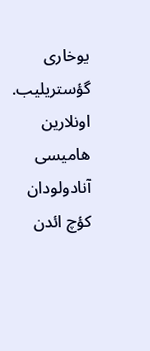یوخاری گؤستریلیب. اونلارین هامیسی آنادولودان کؤچ ائدن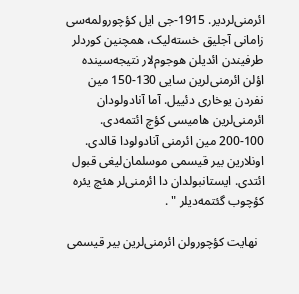ائرمنی‌‌‌لردیر. 1915-جی ایل کؤچورولمه‌سی زامانی آجلیق خسته‌لیک، همچنین کوردلر طرفیندن ائدیلن هوجوم‌لار نتیجه‌سینده اؤلن ائرمنی‌‌‌لرین سایی 130-150 مین نفردن یوخاری دئییل. آما آنادولودان ائرمنی‌‌‌لرین هامیسی کؤچ ائتمه‌دی. 100-200 مین ائرمنی‌‌ آنادولودا قالدی. اونلارین بیر قیسمی موسلمان‌لیغی قبول ائتدی. ایستانبولدان دا ائرمنی‌‌‌لر هئچ یئره کؤچوب گئتمه‌دیلر " .

  نهایت کؤچورولن ائرمنی‌‌‌لرین بیر قیسمی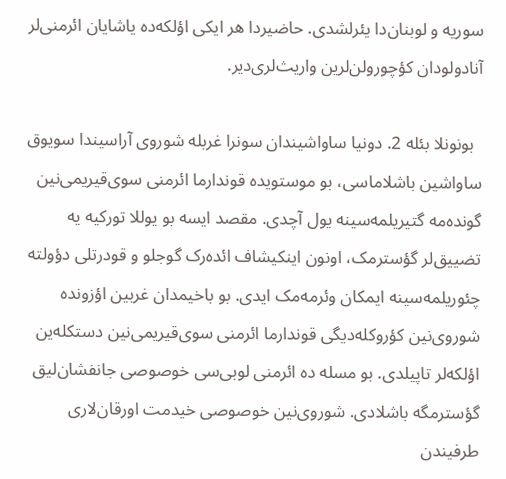سوریه و لوبنان‌دا یئرلشدی. حاضیردا هر ایکی اؤلکه‌ده یاشایان ائرمنی‌‌‌لر آنادولودان کؤچورولن‌لرین واریث‌لری‌دیر.

  بونونلا بئله 2. دونیا ساواشیندان سونرا غربله شوروی آراسیندا سویوق ساواشین باشلاماسی، بو موستویده قوندارما ائرمنی‌‌ سوی‌قیریمی‌نین گونده‌مه گتیریلمه‌سینه یول آچدی. مقصد ایسه بو یوللا تورکیه یه تضییق‌لر گؤسترمک، اونون اینکیشاف ائده‌رک گوجلو و قودرتلی دؤولته چئوریلمه‌سینه ایمکان وئرمه‌مک ایدی. بو باخیمدان غربین اؤزونده شوروی‌نین کؤروکله‌دیگی قوندارما ائرمنی‌‌ سوی‌قیریمی‌نین دستکله‌ین اؤلکه‌لر تاپیلدی. بو مسله ده ائرمنی‌‌ لوبی‌سی خوصوصی جانفشان‌لیق گؤسترمگه باشلادی. شوروی‌نین خوصوصی خیدمت اورقان‌لاری طرفیندن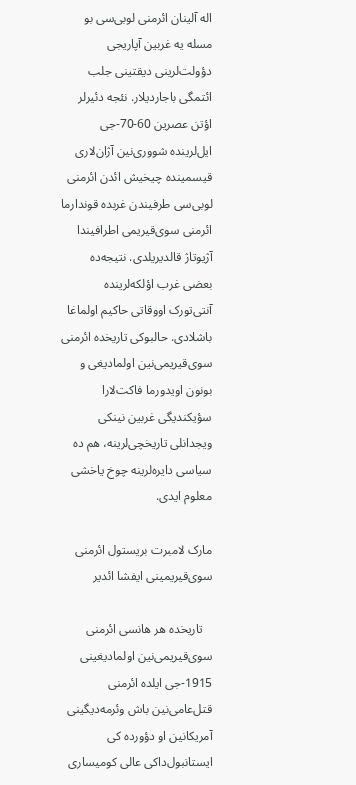اله آلینان ائرمنی‌‌ لوبی‌سی بو مسله یه غربین آپاریجی دؤولت‌لرینی دیقتینی جلب ائتمگی باجاردیلار. نئجه دئیرلر اؤتن عصرین 60-70-جی ایل‌لرینده شووری‌نین آژان‌لاری قیسمینده چیخیش ائدن ائرمنی‌‌ لوبی‌سی طرفیندن غربده قوندارما ائرمنی‌‌ سوی‌قیریمی اطرافیندا آژیوتاژ قالدیریلدی. نتیجه‌ده بعضی غرب اؤلکه‌لرینده آنتی‌تورک اووقاتی حاکیم اولماغا باشلادی. حالبوکی تاریخده ائرمنی‌‌ سوی‌قیریمی‌نین اولمادیغی و بونون اویدورما فاکت‌لارا سؤیکندیگی غربین ‌نینکی ویجدانلی تاریخچی‌لرینه، هم ده سیاسی دایره‌لرینه چوخ یاخشی معلوم ایدی.

مارک لامبرت بریستول ائرمنی‌‌ سوی‌قیریمینی ایفشا ائدیر

   تاریخده هر هانسی ائرمنی‌‌ سوی‌قیریمی‌نین اولمادیغینی 1915-جی ایلده ائرمنی‌‌ قتل‌عامی‌نین باش وئرمه‌دیگینی آمریکانین او دؤورده کی  ایستانبول‌داکی عالی کومیساری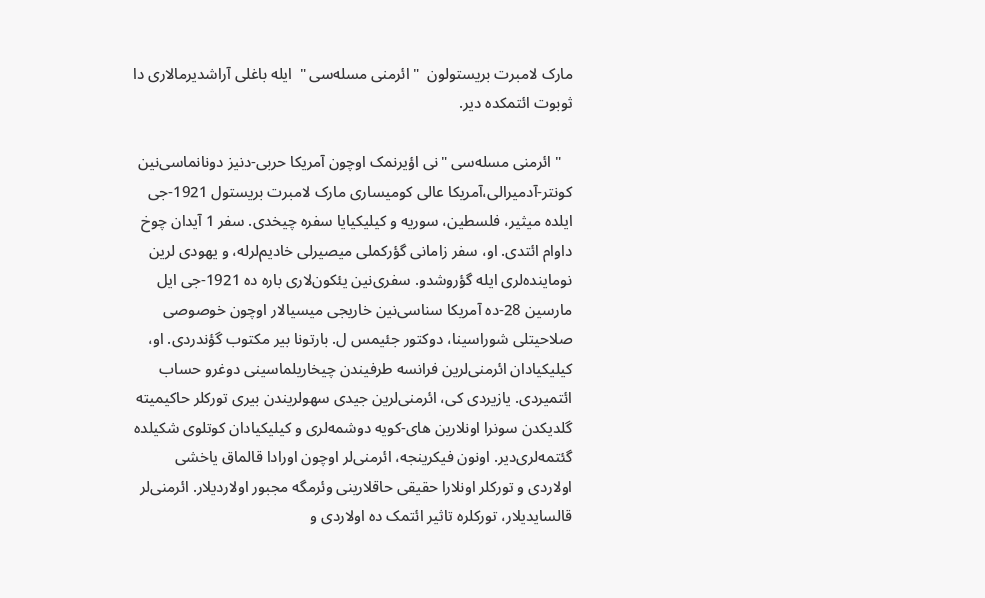مارک لامبرت بریستولون  " ائرمنی‌‌ مسله‌سی "  ایله باغلی آراشدیرمالاری دا ثوبوت ائتمکده دیر.

   " ائرمنی‌‌ مسله‌سی "نی اؤیرنمک اوچون آمریکا حربی-دنیز دونانماسی‌نین کونتر-آدمیرالی،آمریکا عالی کومیساری مارک لامبرت بریستول 1921-جی ایلده میثیر، فلسطین، سوریه و کیلیکیایا سفره چیخدی. سفر 1 آیدان چوخ داوام ائتدی. او، سفر زامانی گؤرکملی میصیرلی خادیم‌لرله، و یهودی لرین نوماینده‌لری ایله گؤروشدو. سفری‌نین یئکون‌لاری باره ده 1921-جی ایل مارسین 28-ده آمریکا سناسی‌نین خاریجی میسیالار اوچون خوصوصی صلاحیتلی شوراسینا، دوکتور جئیمس ل. بارتونا بیر مکتوب گؤندردی. او، کیلیکیادان ائرمنی‌‌‌لرین فرانسه طرفیندن چیخاریلماسینی دوغرو حساب ائتمیردی. یازیردی کی، ائرمنی‌‌‌لرین جیدی سهولریندن بیری تورکلر حاکیمیته گلدیکدن سونرا اونلارین های-کویه دوشمه‌لری و کیلیکیادان کوتلوی شکیلده گئتمه‌لری‌دیر. اونون فیکرینجه، ائرمنی‌‌‌لر اوچون اورادا قالماق یاخشی اولاردی و تورکلر اونلارا حقیقی حاقلارینی وئرمگه مجبور اولاردیلار. ائرمنی‌‌‌لر قالسایدیلار، تورکلره تاثیر ائتمک ده اولاردی و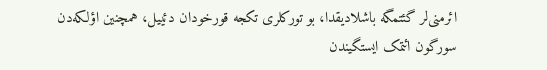ائرمنی‌‌‌لر گئتمگه باشلادیقدا، بو تورکلری تکجه قورخودان دئییل، همچنین اؤلکه‌دن سورگون ائتمک ایستگیندن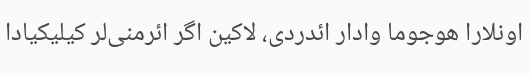اونلارا هوجوما وادار ائدردی، لاکین اگر ائرمنی‌‌‌لر کیلیکیادا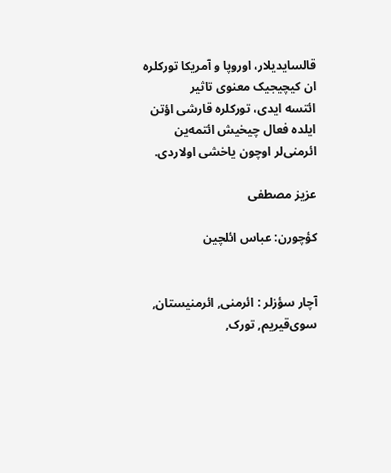قالسایدیلار، اوروپا و آمریکا تورکلره ان کیچیجیک معنوی تاثیر ائتسه ‌ایدی، تورکلره قارشی اؤتن ایلده فعال چیخیش ائتمه‌ین ائرمنی‌‌‌لر اوچون یاخشی اولاردی.

عزیز مصطفی

کؤچورن: عباس ائلچین


آچار سؤزلر : ائرمنی, ائرمنیستان, سوی‌قیریم, تورک,